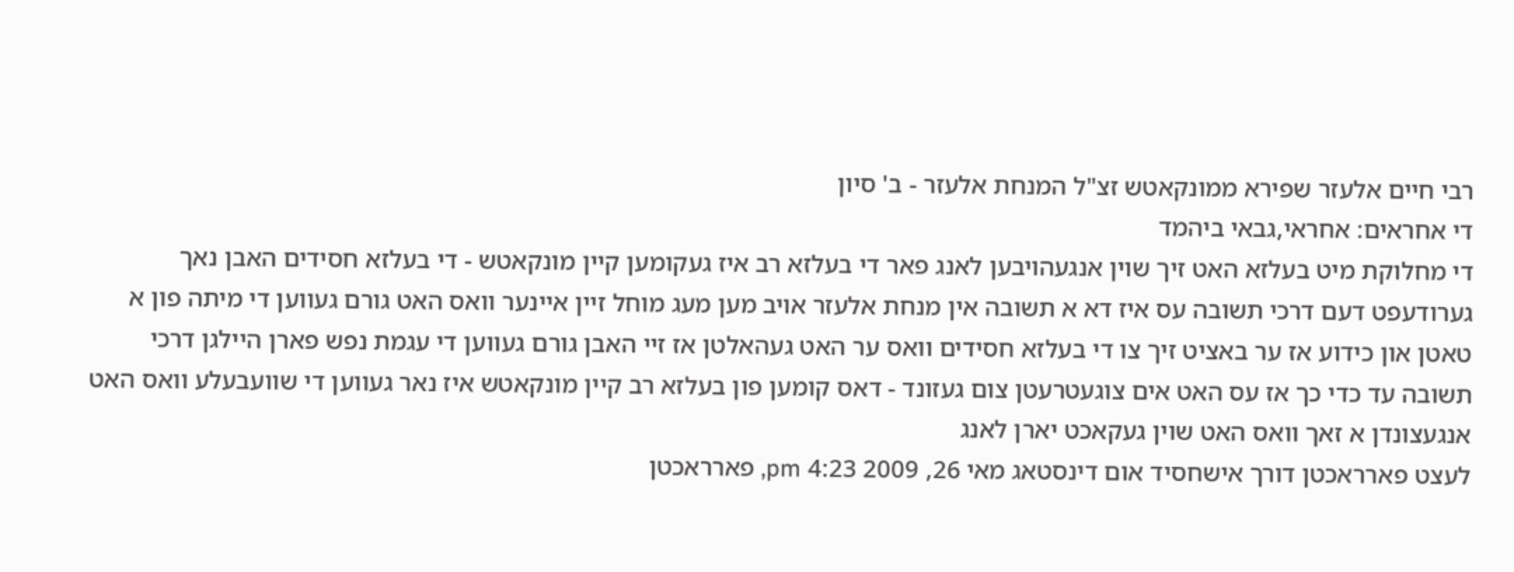רבי חיים אלעזר שפירא ממונקאטש זצ"ל המנחת אלעזר - ב' סיון
די אחראים: אחראי,גבאי ביהמד
די מחלוקת מיט בעלזא האט זיך שוין אנגעהויבען לאנג פאר די בעלזא רב איז געקומען קיין מונקאטש - די בעלזא חסידים האבן נאך גערודעפט דעם דרכי תשובה עס איז דא א תשובה אין מנחת אלעזר אויב מען מעג מוחל זיין איינער וואס האט גורם געווען די מיתה פון א טאטן און כידוע אז ער באציט זיך צו די בעלזא חסידים וואס ער האט געהאלטן אז זיי האבן גורם געווען די עגמת נפש פארן היילגן דרכי תשובה עד כדי כך אז עס האט אים צוגעטרעטן צום געזונד - דאס קומען פון בעלזא רב קיין מונקאטש איז נאר געווען די שוועבעלע וואס האט אנגעצונדן א זאך וואס האט שוין געקאכט יארן לאנג
לעצט פארראכטן דורך אישחסיד אום דינסטאג מאי 26, 2009 4:23 pm, פארראכטן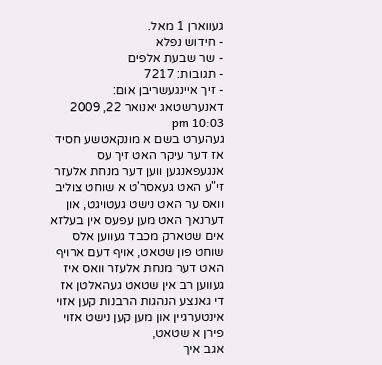געווארן 1 מאל.
- חידוש נפלא
- שר שבעת אלפים
- תגובות: 7217
- זיך איינגעשריבן אום: דאנערשטאג יאנואר 22, 2009 10:03 pm
געהערט בשם א מונקאטשע חסיד אז דער עיקר האט זיך עס אנגעפאנגען ווען דער מנחת אלעזר זי"ע האט געאסר'ט א שוחט צוליב וואס ער האט נישט געטויגט, און דערנאך האט מען עפעס אין בעלזא אים שטארק מכבד געווען אלס שוחט פון שטאט, אויף דעם ארויף האט דער מנחת אלעזר וואס איז געווען רב אין שטאט געהאלטן אז די גאנצע הנהגות הרבנות קען אזוי אינטערגיין און מען קען נישט אזוי פירן א שטאט,
אגב איך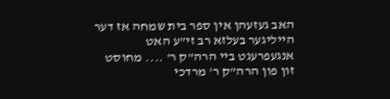האב געזעהן אין ספר בית שמחה אז דער הייליגער בעלזא רב זי"ע האט אנגעפרעגט ביי הרה"ק ר' .... מחוסט זון פון הרה"ק ר' מרדכי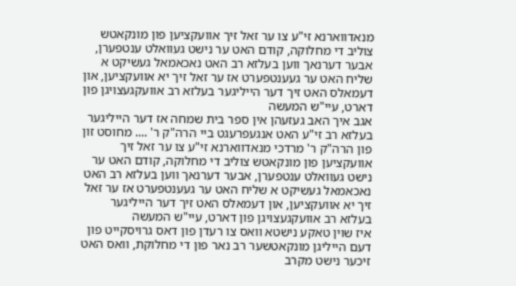מנאדווארנא זי"ע צו ער זאל זיך אוועקציען פון מונקאטש צוליב די מחלוקה, קודם האט ער נישט געוואלט ענטפערן, אבער דערנאך ווען בעלזא רב האט נאכאמאל געשיקט א שליח האט ער געענטפערט אז ער זאל זיך יא אוועקציען, און דעמאלס האט זיך דער הייליגער בעלזא רב אוועקגעצויגן פון דארט, עיי"ש המעשה
אגב איך האב געזעהן אין ספר בית שמחה אז דער הייליגער בעלזא רב זי"ע האט אנגעפרעגט ביי הרה"ק ר' .... מחוסט זון פון הרה"ק ר' מרדכי מנאדווארנא זי"ע צו ער זאל זיך אוועקציען פון מונקאטש צוליב די מחלוקה, קודם האט ער נישט געוואלט ענטפערן, אבער דערנאך ווען בעלזא רב האט נאכאמאל געשיקט א שליח האט ער געענטפערט אז ער זאל זיך יא אוועקציען, און דעמאלס האט זיך דער הייליגער בעלזא רב אוועקגעצויגן פון דארט, עיי"ש המעשה
איז שוין טאקע נישטא וואס צו רעדן פון דאס גרויסקייט פון דעם הייליגן מונקאטשער רב נאר פון די מחלוקת, וואס האט זיכער נישט מקרב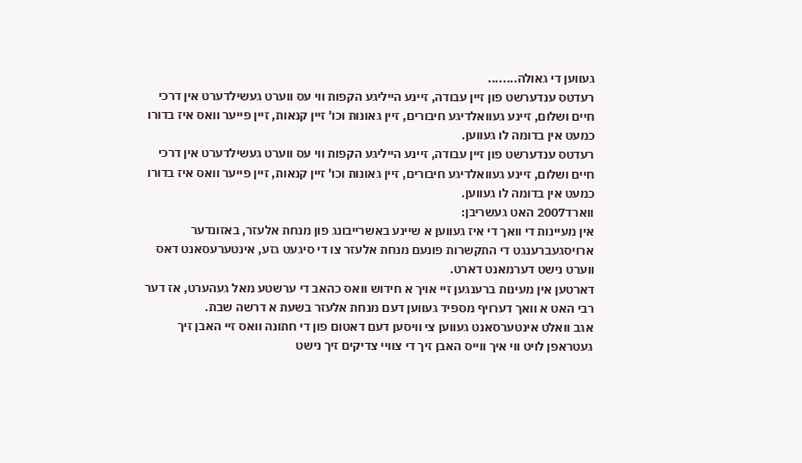געווען די גאולה........
רעדטס ענדערשט פון זיין עבודה, זיינע הייליגע הקפות ווי עס ווערט געשילדערט אין דרכי חיים ושלום, זיינע געוואלדיגע חיבורים, זיין גאונות וכו' זיין קנאות, זיין פייער וואס איז בדורו כמעט אין בדומה לו געווען.
רעדטס ענדערשט פון זיין עבודה, זיינע הייליגע הקפות ווי עס ווערט געשילדערט אין דרכי חיים ושלום, זיינע געוואלדיגע חיבורים, זיין גאונות וכו' זיין קנאות, זיין פייער וואס איז בדורו כמעט אין בדומה לו געווען.
ווארד2007 האט געשריבן:
אין מעיינות די וואך די איז געווען א שיינע באשרייבונג פון מנחת אלעזר, באזונדער ארויסגעברענגט די התקשרות פונעם מנחת אלעזר צו די סיגעט גזע, אינטערעסאנט דאס ווערט נישט דערמאנט דארט.
דארטען אין מעינות ברענגען זיי אויך א חידוש וואס כהאב די ערשטע מאל געהערט, אז דער רבי האט א וואך דערויף מספיד געווען דעם מנחת אלעזר בשעת א דרשה שבת.
אגב וואלט אינטערסאנט געווען צי וויסען דעם דאטום פון די חתונה וואס זיי האבן זיך געטראפן לויט ווי איך ווייס האבן זיך די צוויי צדיקים זיך נישט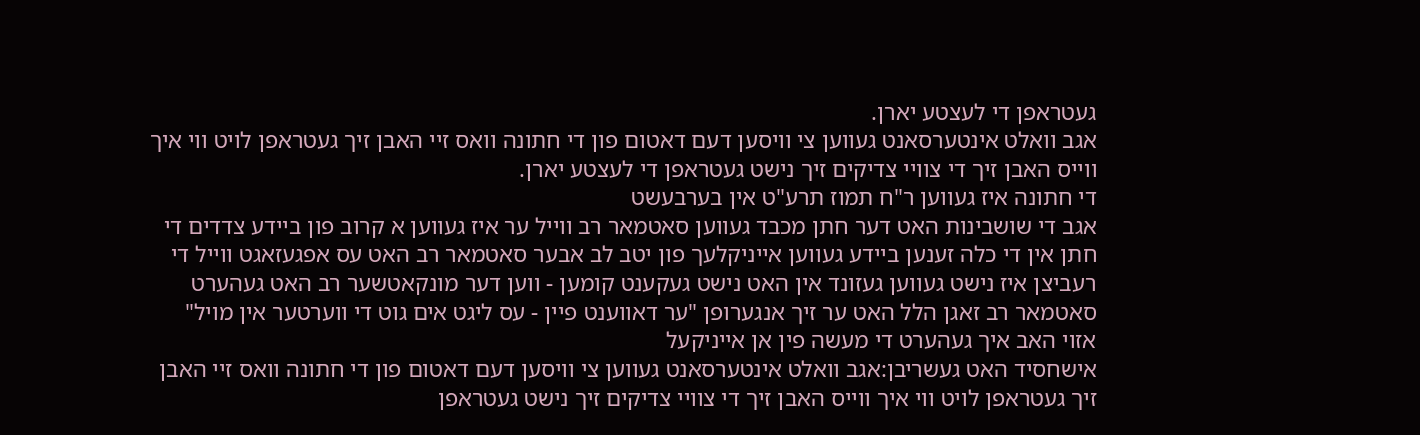געטראפן די לעצטע יארן.
אגב וואלט אינטערסאנט געווען צי וויסען דעם דאטום פון די חתונה וואס זיי האבן זיך געטראפן לויט ווי איך ווייס האבן זיך די צוויי צדיקים זיך נישט געטראפן די לעצטע יארן.
די חתונה איז געווען ר"ח תמוז תרע"ט אין בערבעשט
אגב די שושבינות האט דער חתן מכבד געווען סאטמאר רב ווייל ער איז געווען א קרוב פון ביידע צדדים די חתן אין די כלה זענען ביידע געווען אייניקלעך פון יטב לב אבער סאטמאר רב האט עס אפגעזאגט ווייל די רעביצן איז נישט געווען געזונד אין האט נישט געקענט קומען - ווען דער מונקאטשער רב האט געהערט סאטמאר רב זאגן הלל האט ער זיך אנגערופן "ער דאווענט פיין - עס ליגט אים גוט די ווערטער אין מויל"
אזוי האב איך געהערט די מעשה פין אן אייניקעל
אישחסיד האט געשריבן:אגב וואלט אינטערסאנט געווען צי וויסען דעם דאטום פון די חתונה וואס זיי האבן זיך געטראפן לויט ווי איך ווייס האבן זיך די צוויי צדיקים זיך נישט געטראפן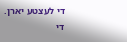די לעצטע יארן.
די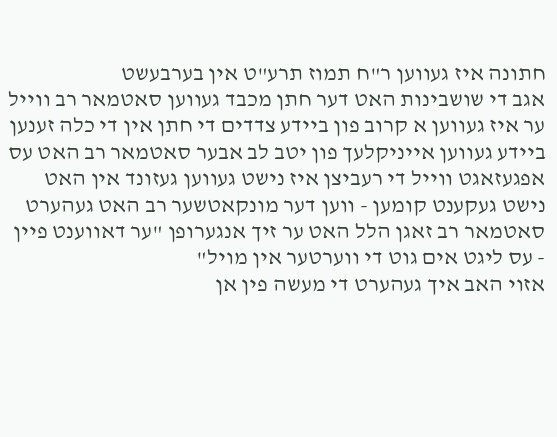חתונה איז געווען ר"ח תמוז תרע"ט אין בערבעשט
אגב די שושבינות האט דער חתן מכבד געווען סאטמאר רב ווייל ער איז געווען א קרוב פון ביידע צדדים די חתן אין די כלה זענען ביידע געווען אייניקלעך פון יטב לב אבער סאטמאר רב האט עס אפגעזאגט ווייל די רעביצן איז נישט געווען געזונד אין האט נישט געקענט קומען - ווען דער מונקאטשער רב האט געהערט סאטמאר רב זאגן הלל האט ער זיך אנגערופן "ער דאווענט פיין - עס ליגט אים גוט די ווערטער אין מויל"
אזוי האב איך געהערט די מעשה פין אן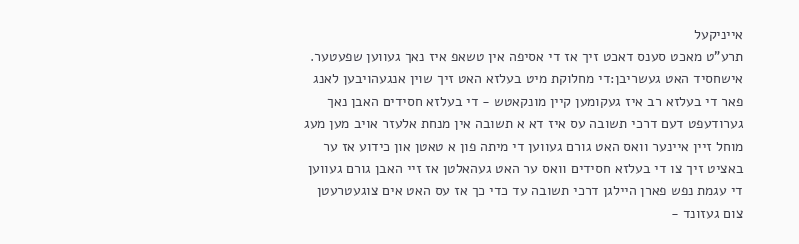אייניקעל
תרע"ט מאכט סענס דאכט זיך אז די אסיפה אין טשאפ איז נאך געווען שפעטער.
אישחסיד האט געשריבן:די מחלוקת מיט בעלזא האט זיך שוין אנגעהויבען לאנג פאר די בעלזא רב איז געקומען קיין מונקאטש - די בעלזא חסידים האבן נאך גערודעפט דעם דרכי תשובה עס איז דא א תשובה אין מנחת אלעזר אויב מען מעג מוחל זיין איינער וואס האט גורם געווען די מיתה פון א טאטן און כידוע אז ער באציט זיך צו די בעלזא חסידים וואס ער האט געהאלטן אז זיי האבן גורם געווען די עגמת נפש פארן היילגן דרכי תשובה עד כדי כך אז עס האט אים צוגעטרעטן צום געזונד -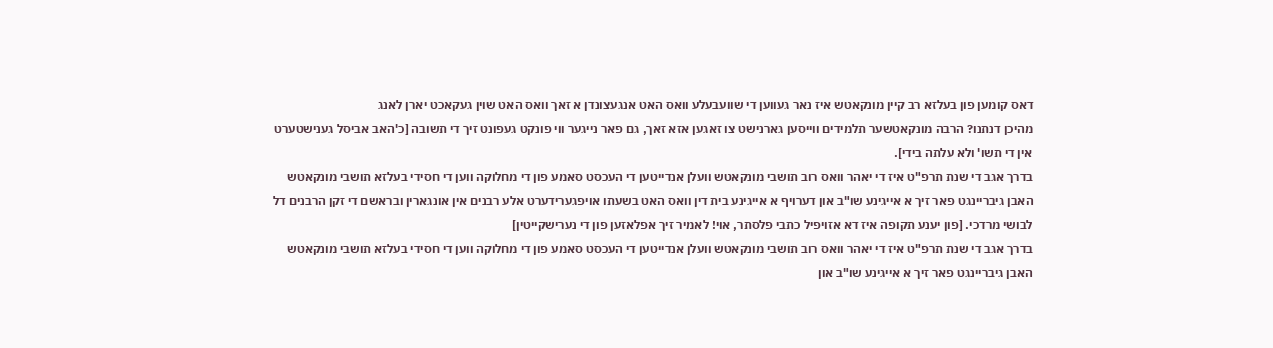דאס קומען פון בעלזא רב קיין מונקאטש איז נאר געווען די שוועבעלע וואס האט אנגעצונדן א זאך וואס האט שוין געקאכט יארן לאנג
מהיכן דנתנו? הרבה מונקאטשער תלמידים ווייסען גארנישט צו זאגען אזא זאך, גם פאר נייגער ווי פונקט געפונט זיך די תשובה [כ'האב אביסל גענישטערט אין די תשו' ולא עלתה בידי].
בדרך אגב די שנת תרפ"ט איז די יאהר וואס רוב תושבי מונקאטש וועלן אנדייטען די העכסט סאמע פון די מחלוקה ווען די חסידי בעלזא תושבי מונקאטש האבן גיבריינגט פאר זיך א אייגינע שו"ב און דערויף א אייגינע בית דין וואס האט בשעתו אויפגערידערט אלע רבנים אין אונגארין ובראשם די זקן הרבנים דל לבושי מרדכי. [פון יענע תקופה איז דא אזויפיל כתבי פלסתר, אוי! לאמיר זיך אפלאזען פון די נערישקייטין]
בדרך אגב די שנת תרפ"ט איז די יאהר וואס רוב תושבי מונקאטש וועלן אנדייטען די העכסט סאמע פון די מחלוקה ווען די חסידי בעלזא תושבי מונקאטש האבן גיבריינגט פאר זיך א אייגינע שו"ב און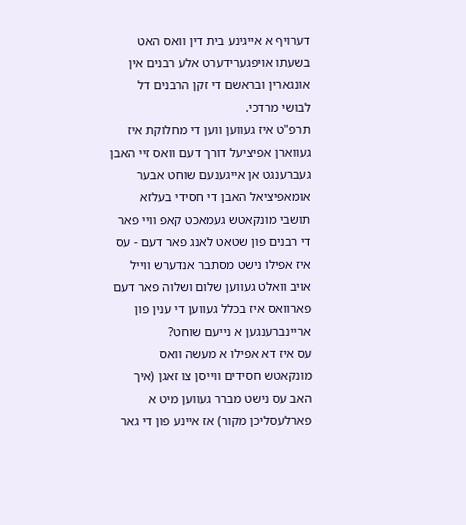דערויף א אייגינע בית דין וואס האט בשעתו אויפגערידערט אלע רבנים אין אונגארין ובראשם די זקן הרבנים דל לבושי מרדכי.
תרפ"ט איז געווען ווען די מחלוקת איז געווארן אפיציעל דורך דעם וואס זיי האבן געברענגט אן אייגענעם שוחט אבער אומאפיציאל האבן די חסידי בעלזא תושבי מונקאטש געמאכט קאפ וויי פאר די רבנים פון שטאט לאנג פאר דעם - עס איז אפילו נישט מסתבר אנדערש ווייל אויב וואלט געווען שלום ושלוה פאר דעם פארוואס איז בכלל געווען די ענין פון אריינברענגען א נייעם שוחט?
עס איז דא אפילו א מעשה וואס מונקאטש חסידים ווייסן צו זאגן (איך האב עס נישט מברר געווען מיט א פארלעסליכן מקור) אז איינע פון די גאר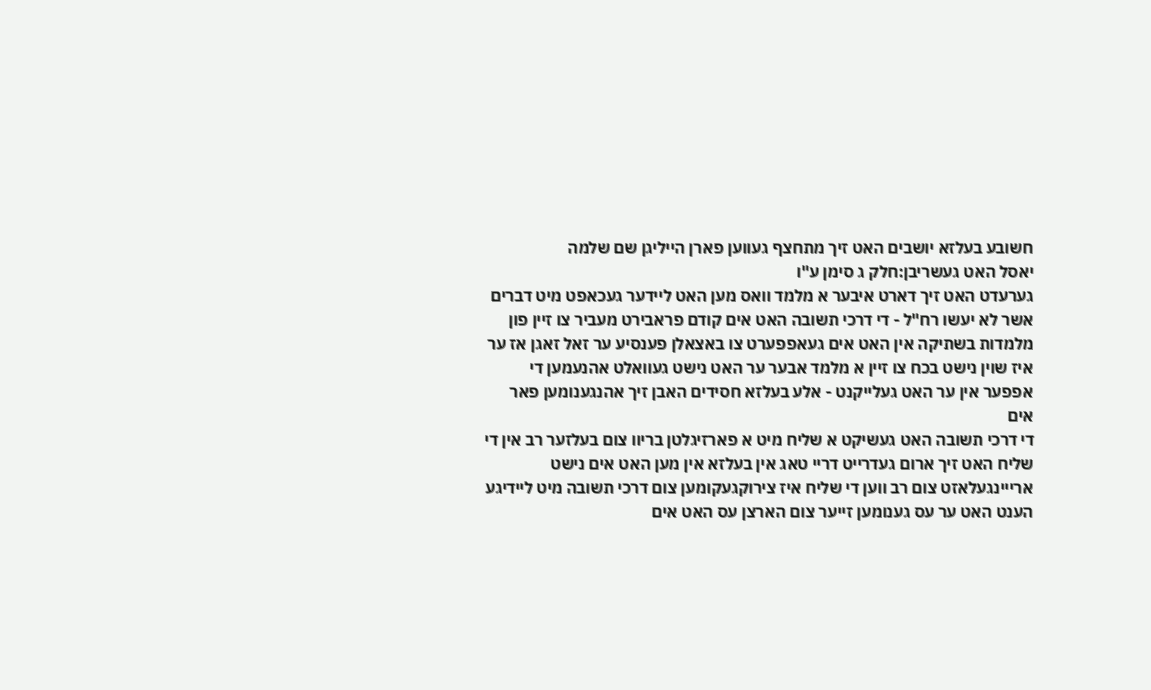חשובע בעלזא יושבים האט זיך מתחצף געווען פארן הייליגן שם שלמה
יאסל האט געשריבן:חלק ג סימן ע"ו
גערעדט האט זיך דארט איבער א מלמד וואס מען האט ליידער געכאפט מיט דברים אשר לא יעשו רח"ל - די דרכי תשובה האט אים קודם פראבירט מעביר צו זיין פון מלמדות בשתיקה אין האט אים געאפפערט צו באצאלן פענסיע ער זאל זאגן אז ער איז שוין נישט בכח צו זיין א מלמד אבער ער האט נישט געוואלט אהנעמען די אפפער אין ער האט געלייקנט - אלע בעלזא חסידים האבן זיך אהנגענומען פאר אים
די דרכי תשובה האט געשיקט א שליח מיט א פארזיגלטן בריוו צום בעלזער רב אין די שליח האט זיך ארום געדרייט דריי טאג אין בעלזא אין מען האט אים נישט ארייינגעלאזט צום רב ווען די שליח איז צירוקגעקומען צום דרכי תשובה מיט ליידיגע הענט האט ער עס גענומען זייער צום הארצן עס האט אים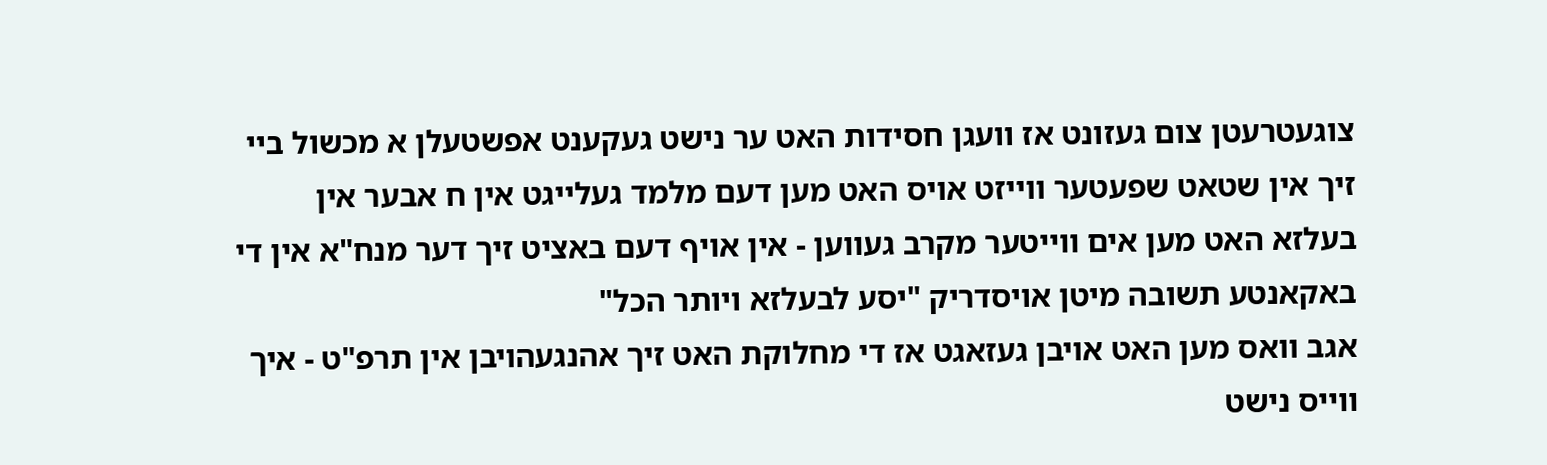צוגעטרעטן צום געזונט אז וועגן חסידות האט ער נישט געקענט אפשטעלן א מכשול ביי זיך אין שטאט שפעטער ווייזט אויס האט מען דעם מלמד געלייגט אין ח אבער אין בעלזא האט מען אים ווייטער מקרב געווען - אין אויף דעם באציט זיך דער מנח"א אין די באקאנטע תשובה מיטן אויסדריק "יסע לבעלזא ויותר הכל"
אגב וואס מען האט אויבן געזאגט אז די מחלוקת האט זיך אהנגעהויבן אין תרפ"ט - איך ווייס נישט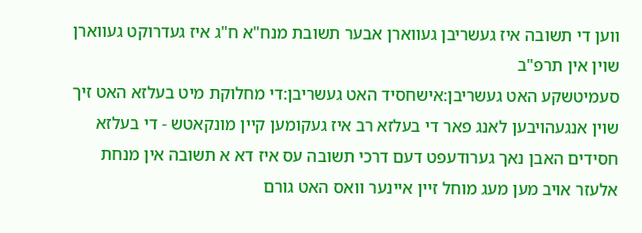ווען די תשובה איז געשריבן געווארן אבער תשובת מנח"א ח"ג איז געדרוקט געווארן שוין אין תרפ"ב
סעמיטשקע האט געשריבן:אישחסיד האט געשריבן:די מחלוקת מיט בעלזא האט זיך שוין אנגעהויבען לאנג פאר די בעלזא רב איז געקומען קיין מונקאטש - די בעלזא חסידים האבן נאך גערודעפט דעם דרכי תשובה עס איז דא א תשובה אין מנחת אלעזר אויב מען מעג מוחל זיין איינער וואס האט גורם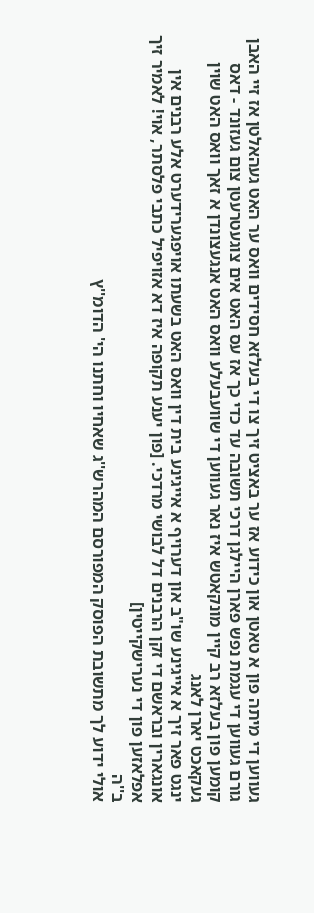געווען די מיתה פון א טאטן און כידוע אז ער באציט זיך צו די בעלזא חסידים וואס ער האט געהאלטן אז זיי האבן גורם געווען די עגמת נפש פארן היילגן דרכי תשובה עד כדי כך אז עס האט אים צוגעטרעטן צום געזונד - דאס קומען פון בעלזא רב קיין מונקאטש איז נאר געווען די שוועבעלע וואס האט אנגעצונדן א זאך וואס האט שוין געקאכט יארן לאנג
ינגט פאר זיך א אייגינע שו"ב און דערויף א אייגינע בית דין וואס האט בשעתו אויפגערידערט אלע רבנים אין אונגארין ובראשם די זקן הרבנים דל לבושי מרדכי. [פון יענע תקופה איז דא אזויפיל כתבי פלסתר, אוי! לאמיר זיך אפלאזען פון די נערישקייטין]
ב''ה
אולי ידוע לך מתשובת הפוסק המפורסם המהרש''ג שאחיו וחתנו הי' הדומ''ץ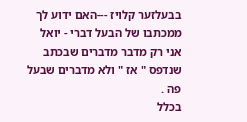בבעלזער קלויז ---האם ידוע לך ממכתבו של הבעל דברי - יואל
אני רק מדבר מדברים שבכתב שנדפס " אז " ולא מדברים שבעל פה .
בכלל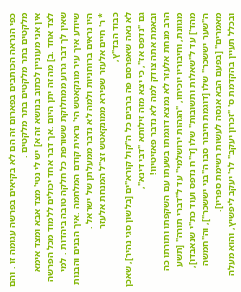כפי הנראה הכותבים בפארום זה הם לא בקיאים בפרשה עגומה זו . והם מלקטים בתר מלקטים בתר מלקטים .
אין אני מעוניין לכתוב בנושא זה א] יש לי נטי' מצד אבא ומצד אימא לצד אחד .ב] מה זה יתן היום .אך דבר אחד יכולים ללמוד מכל הפרשה
שאין לך דבר גרוע ממחלוקת ששורפת כל חלקה טובה ביהדות . למי שיודע איך עיר מונקאטש הי' נראית קודם המלחמה .איך הבנים והבנות
היו נראים ברוחניות ולמה לא נדבר ממעלתן של ישראל .
* ר' חיים אלעזר שפירא ממונקאטש זצ"ל המנחת אלעזר
כבוד הבד"ץ,
לא נאה שאפרסם פה ברבים כל ה"קול קורא"ים [בלשון סגי נהיר], שאכן גם "נדפס אז", כי יצא מזה זילותא "דבי דינא",
ובאמת אתה צודק למה לא נדבר פאזיטיוו!
הרב מנחת אלעזר לא נמצא דוגמתו בשעתו עם השקפתו ותורתו כה מגוונת, וחיבוריו יוכיחו, "הגהות ירושלמי" עד ל"דברי תורה" [תשע מהד'] עד ל"שאלות ותשובות" שלו [ד"ח נדפס ועוד כת"י שנאבדו], ה"שער יששכר" שלו [דוגמת חיבור סבו ה"בני יששכר"], וה"חמשה מאמרים" [בפעם הבא אנסה לעשות רשימת ספריו].
ובכלל תעיין בהקדמת ס' "זכרון יעקב" לר' יעקב ליפשיץ, והוא מעלה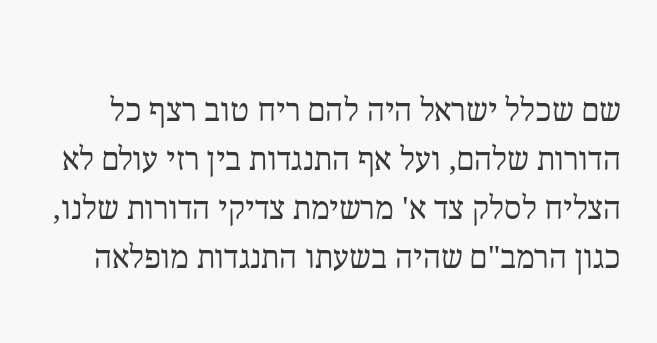שם שכלל ישראל היה להם ריח טוב רצף כל הדורות שלהם, ועל אף התנגדות בין רזי עולם לא הצליח לסלק צד א' מרשימת צדיקי הדורות שלנו, כגון הרמב"ם שהיה בשעתו התנגדות מופלאה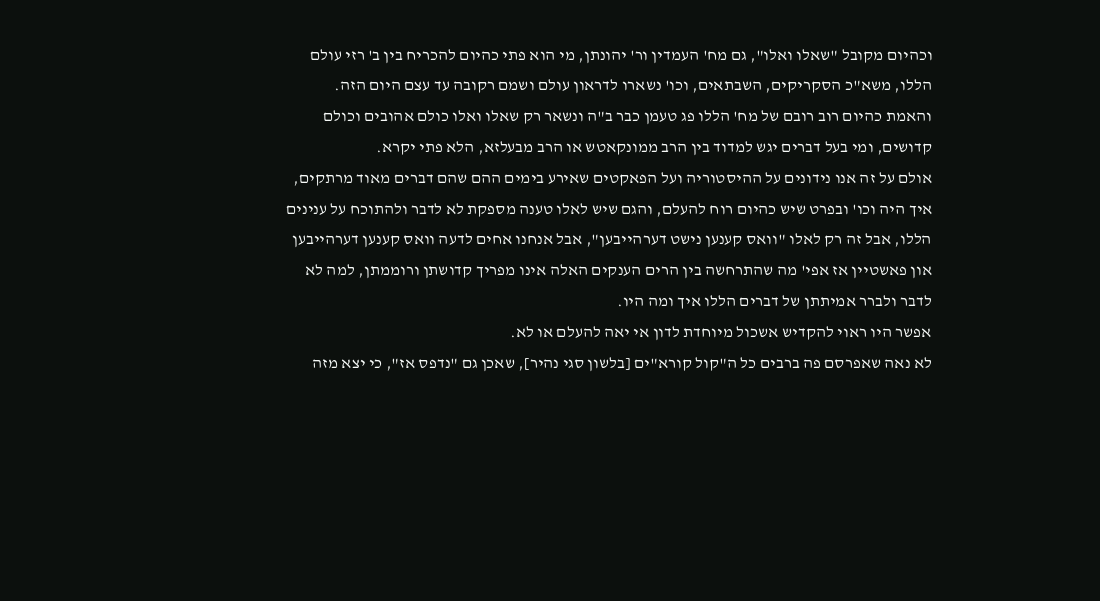וכהיום מקובל "שאלו ואלו", גם מח' העמדין ור' יהונתן, מי הוא פתי כהיום להכריח בין ב' רזי עולם הללו, משא"כ הסקריקים, השבתאים, וכו' נשארו לדראון עולם ושמם רקובה עד עצם היום הזה.
והאמת כהיום רוב רובם של מח' הללו פג טעמן כבר ב"ה ונשאר רק שאלו ואלו כולם אהובים וכולם קדושים, ומי בעל דברים יגש למדוד בין הרב ממונקאטש או הרב מבעלזא, הלא פתי יקרא.
אולם על זה אנו נידונים על ההיסטוריה ועל הפאקטים שאירע בימים ההם שהם דברים מאוד מרתקים, איך היה וכו' ובפרט שיש כהיום רוח להעלם, והגם שיש לאלו טענה מספקת לא לדבר ולהתוכח על ענינים הללו, אבל זה רק לאלו "וואס קענען נישט דערהייבען", אבל אנחנו אחים לדעה וואס קענען דערהייבען און פאשטיין אז אפי' מה שהתרחשה בין הרים הענקים האלה אינו מפריך קדושתן ורוממתן, למה לא לדבר ולברר אמיתתן של דברים הללו איך ומה היו.
אפשר היו ראוי להקדיש אשכול מיוחדת לדון אי יאה להעלם או לא.
לא נאה שאפרסם פה ברבים כל ה"קול קורא"ים [בלשון סגי נהיר], שאכן גם "נדפס אז", כי יצא מזה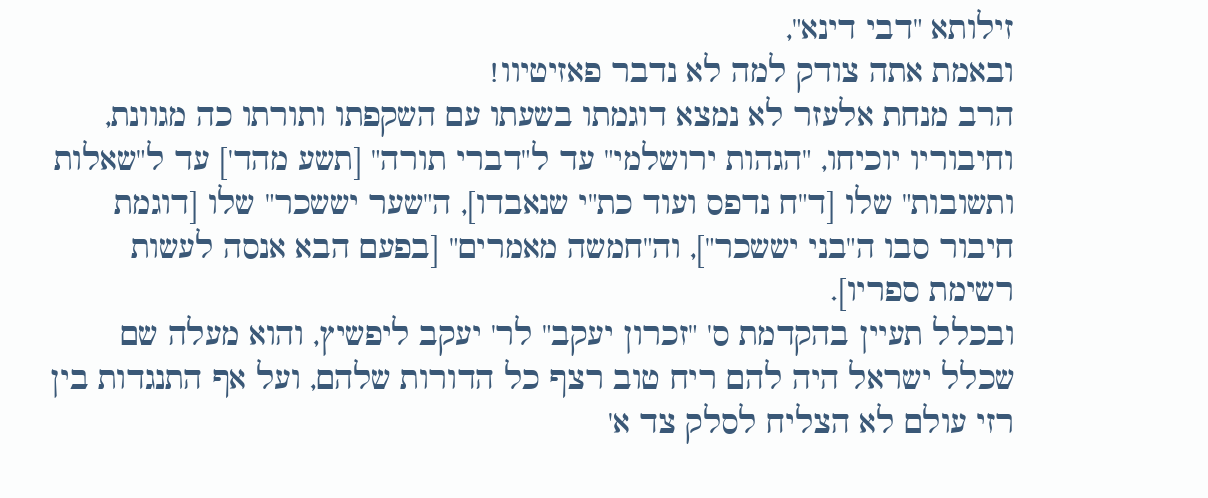זילותא "דבי דינא",
ובאמת אתה צודק למה לא נדבר פאזיטיוו!
הרב מנחת אלעזר לא נמצא דוגמתו בשעתו עם השקפתו ותורתו כה מגוונת, וחיבוריו יוכיחו, "הגהות ירושלמי" עד ל"דברי תורה" [תשע מהד'] עד ל"שאלות ותשובות" שלו [ד"ח נדפס ועוד כת"י שנאבדו], ה"שער יששכר" שלו [דוגמת חיבור סבו ה"בני יששכר"], וה"חמשה מאמרים" [בפעם הבא אנסה לעשות רשימת ספריו].
ובכלל תעיין בהקדמת ס' "זכרון יעקב" לר' יעקב ליפשיץ, והוא מעלה שם שכלל ישראל היה להם ריח טוב רצף כל הדורות שלהם, ועל אף התנגדות בין רזי עולם לא הצליח לסלק צד א'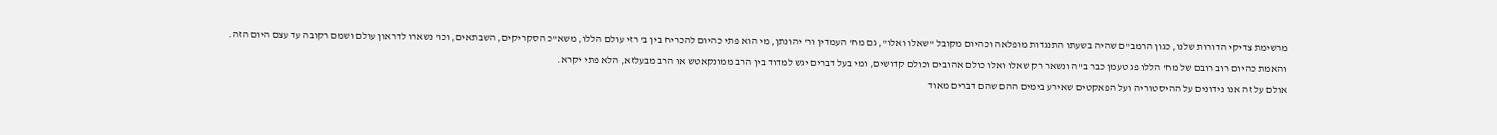מרשימת צדיקי הדורות שלנו, כגון הרמב"ם שהיה בשעתו התנגדות מופלאה וכהיום מקובל "שאלו ואלו", גם מח' העמדין ור' יהונתן, מי הוא פתי כהיום להכריח בין ב' רזי עולם הללו, משא"כ הסקריקים, השבתאים, וכו' נשארו לדראון עולם ושמם רקובה עד עצם היום הזה.
והאמת כהיום רוב רובם של מח' הללו פג טעמן כבר ב"ה ונשאר רק שאלו ואלו כולם אהובים וכולם קדושים, ומי בעל דברים יגש למדוד בין הרב ממונקאטש או הרב מבעלזא, הלא פתי יקרא.
אולם על זה אנו נידונים על ההיסטוריה ועל הפאקטים שאירע בימים ההם שהם דברים מאוד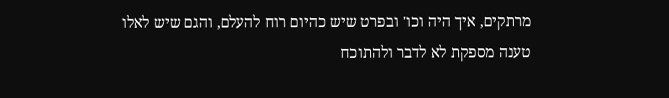מרתקים, איך היה וכו' ובפרט שיש כהיום רוח להעלם, והגם שיש לאלו טענה מספקת לא לדבר ולהתוכח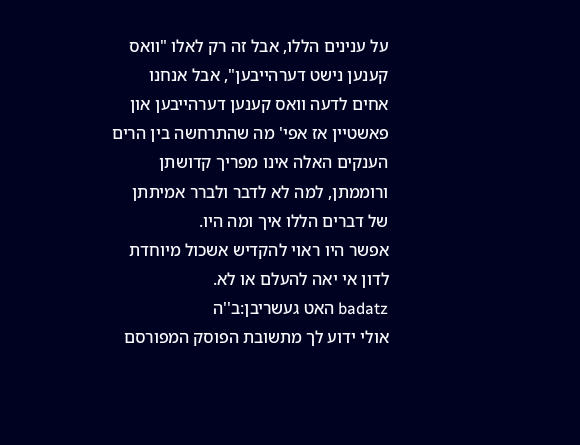על ענינים הללו, אבל זה רק לאלו "וואס קענען נישט דערהייבען", אבל אנחנו אחים לדעה וואס קענען דערהייבען און פאשטיין אז אפי' מה שהתרחשה בין הרים הענקים האלה אינו מפריך קדושתן ורוממתן, למה לא לדבר ולברר אמיתתן של דברים הללו איך ומה היו.
אפשר היו ראוי להקדיש אשכול מיוחדת לדון אי יאה להעלם או לא.
badatz האט געשריבן:ב''ה
אולי ידוע לך מתשובת הפוסק המפורסם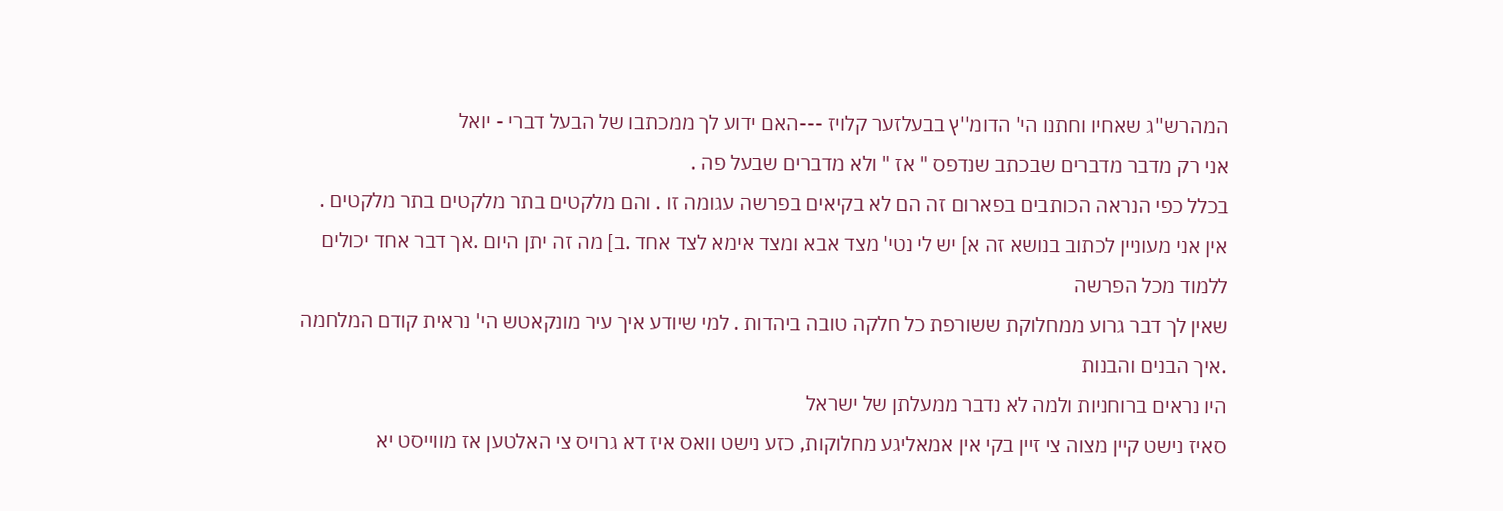המהרש''ג שאחיו וחתנו הי' הדומ''ץ בבעלזער קלויז ---האם ידוע לך ממכתבו של הבעל דברי - יואל
אני רק מדבר מדברים שבכתב שנדפס " אז " ולא מדברים שבעל פה .
בכלל כפי הנראה הכותבים בפארום זה הם לא בקיאים בפרשה עגומה זו . והם מלקטים בתר מלקטים בתר מלקטים .
אין אני מעוניין לכתוב בנושא זה א] יש לי נטי' מצד אבא ומצד אימא לצד אחד .ב] מה זה יתן היום .אך דבר אחד יכולים ללמוד מכל הפרשה
שאין לך דבר גרוע ממחלוקת ששורפת כל חלקה טובה ביהדות . למי שיודע איך עיר מונקאטש הי' נראית קודם המלחמה .איך הבנים והבנות
היו נראים ברוחניות ולמה לא נדבר ממעלתן של ישראל
סאיז נישט קיין מצוה צי זיין בקי אין אמאליגע מחלוקות, כזע נישט וואס איז דא גרויס צי האלטען אז מווייסט יא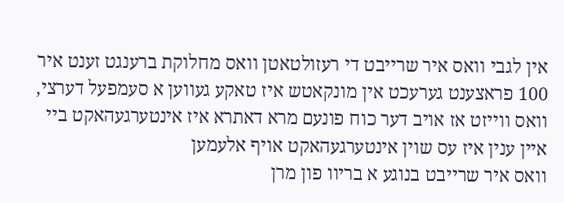אין לגבי וואס איר שרייבט די רעזולטאטן וואס מחלוקת ברענגט זענט איר 100 פראצענט גערעכט אין מונקאטש איז טאקע געווען א סעמפעל דערצי,
וואס ווייזט אז אויב דער כוח פונעם מרא דאתרא איז אינטערגעהאקט ביי איין ענין איז עס שוין אינטערגעהאקט אויף אלעמען
וואס איר שרייבט בנוגע א בריוו פון מרן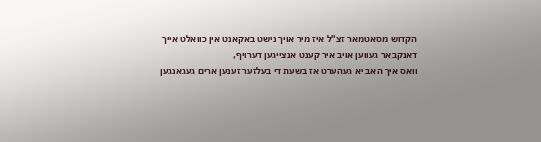הקדוש מסאטמאר זצ"ל איז מיר אויך נישט באקאנט אין כוואלט אייך דאנקבאר געווען אויב איר קענט אנצייגען דערויף,
וואס איך האב יא געהערט אז בשעת די בעלזער זענען ארים געגאנגען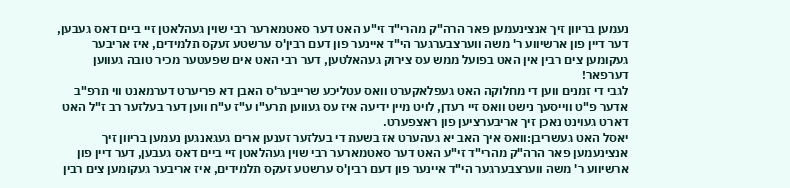נעמען בריוון זיך אנצינעמען פאר הרה"ק מהרי"ד זי"ע האט דער סאטמארער רבי שוין געהלאטן זיי ביים דאס געבען, דער דיין פון ארשיווע ר' משה ווערצבערגער הי"ד איינער פון דעם רבין'ס ערשטע זעקס תלמידים, איז אריבער געקומען צים רבין אין האט בפועל ממש עס צירוק געהאלטען, דער רבי האט אים שפעטער מכיר טובה געווען דערפאר!
לגבי די זמנים ווען די מחלוקה האט געפלאקערט וואס עטליכע שרייבער'ס האבן דא פריערט דערמאנט ווי תרפ"ב אדער פ"ט ווייסעך נישט וואס זיי רעדן, לויט מיין ידיעה איז עס געווען תרע"ו ע"ז ע"ח ווען דער בעלזער רב ז"ל האט דארט געוינט נאכן זיך אריבערציען פון ראצפערט.
יאסל האט געשריבן:וואס איך האב יא געהערט אז בשעת די בעלזער זענען ארים געגאנגען נעמען בריוון זיך אנצינעמען פאר הרה"ק מהרי"ד זי"ע האט דער סאטמארער רבי שוין געהלאטן זיי ביים דאס געבען, דער דיין פון ארשיווע ר' משה ווערצבערגער הי"ד איינער פון דעם רבין'ס ערשטע זעקס תלמידים, איז אריבער געקומען צים רבין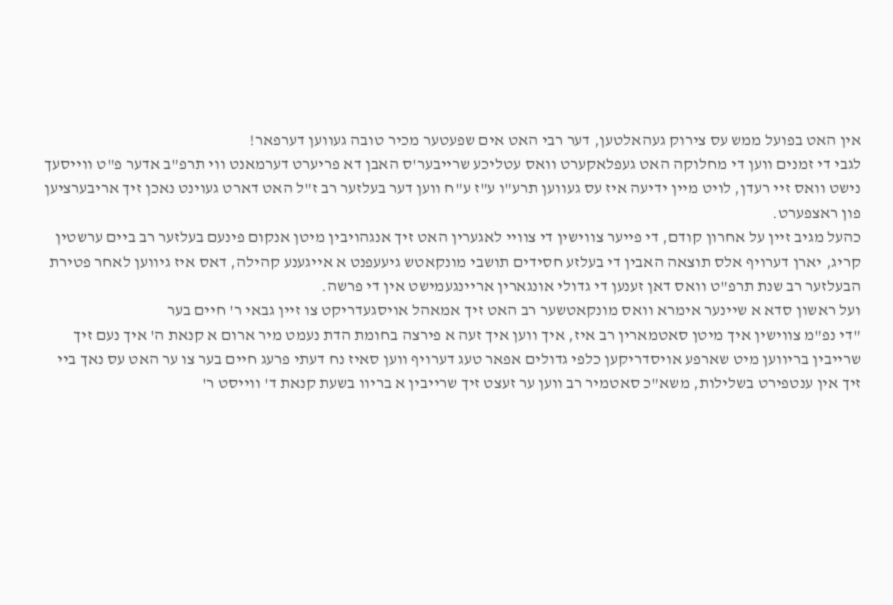אין האט בפועל ממש עס צירוק געהאלטען, דער רבי האט אים שפעטער מכיר טובה געווען דערפאר!
לגבי די זמנים ווען די מחלוקה האט געפלאקערט וואס עטליכע שרייבער'ס האבן דא פריערט דערמאנט ווי תרפ"ב אדער פ"ט ווייסעך נישט וואס זיי רעדן, לויט מיין ידיעה איז עס געווען תרע"ו ע"ז ע"ח ווען דער בעלזער רב ז"ל האט דארט געוינט נאכן זיך אריבערציען פון ראצפערט.
כהעל מגיב זיין על אחרון קודם, די פייער צווישין די צוויי לאגערין האט זיך אנגהויבין מיטן אנקום פינעם בעלזער רב ביים ערשטין קריג, יארן דערויף אלס תוצאה האבין די בעלזע חסידים תושבי מונקאטש גיעעפנט א אייגענע קהילה, דאס איז גיווען לאחר פטירת הבעלזער רב שנת תרפ"ט וואס דאן זענען די גדולי אונגארין אריינגעמישט אין די פרשה.
ועל ראשון סדא א שיינער אימרא וואס מונקאטשער רב האט זיך אמאהל אויסגעדריקט צו זיין גבאי ר' חיים בער
"די נפ"מ צווישין איך מיטן סאטמארין רב איז, איך ווען איך זעה א פירצה בחומת הדת נעמט מיר ארום א קנאת ה' איך נעם זיך שרייבין בריווען מיט שארפע אויסדריקען כלפי גדולים אפאר טעג דערויף ווען סאיז נח דעתי פרעג חיים בער צו ער האט עס נאך ביי זיך אין ענטפירט בשלילות, משא"כ סאטמיר רב ווען ער זעצט זיך שרייבין א בריוו בשעת קנאת ד' ווייסט ר'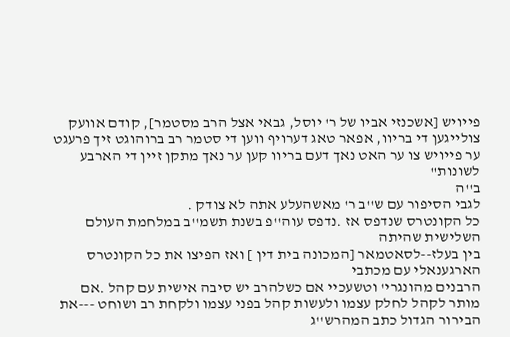פייויש [אשכנזי אביו של ר' יוסל, גבאי אצל הרב מסטמר], קודם אוועק צולייגען די בריוו, אפאר טאג דערויף ווען די סטמר רב ברוהוגט זיך פרעגט ער פייויש צו ער האט נאך דעם בריוו קען ער נאך מתקן זיין די הארבע לשונות"
ב''ה
לגבי הסיפור עם ש''ב ר' מאשהעלע אתה לא צודק .
כל הקונטרס שנדפס אז .נדפס עוה''פ בשנת תשמ''ב במלחמת העולם השלישית שהיתה
בין בעלז--לסאטמאר [המכונה בית דין ] ואז הפיצו את כל הקונטרס הארגענאלי עם מכתבי
הרבנים מהונגרי' וטשעכיי אם כשלהרב יש סיבה אישית עם קהל .אם מותר לקהל לחלק עצמו ולעשות קהל בפני עצמו ולקחת רב ושוחט ---את הבירור הגדול כתב המהרש''ג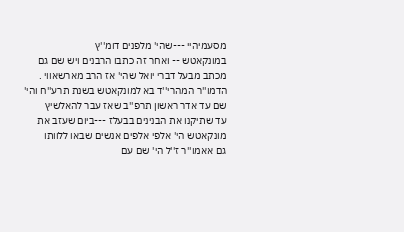מסעמיהיי ---שהי' מלפנים דומ''ץ
במונקאטש -- ואחר זה כתבו הרבנים ויש שם גם מכתב מבעל דברי יואל שהי' אז הרב מארשאווי .
הדמו''ר המהרי''ד בא למונקאטש בשנת תרע''ח והי' שם עד אדר ראשון תרפ''ב שאז עבר להאלשיץ
עד שתיקנו את הבנינים בבעלז ---ביום שעזב את מונקאטש הי' אלפי אלפים אנשים שבאו ללוותו
גם אאמו''ר ז''ל הי' שם עם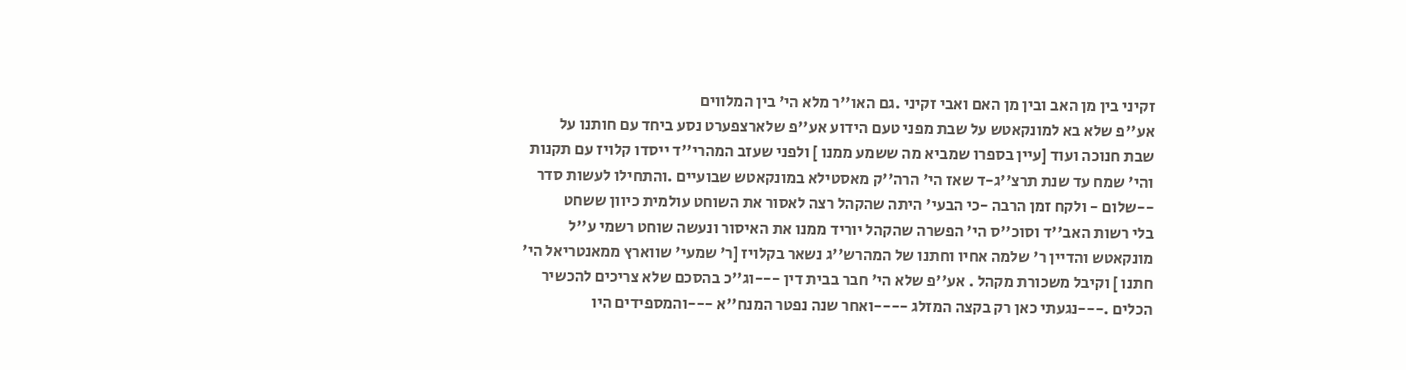זקיני בין מן האב ובין מן האם ואבי זקיני .גם האו''ר מלא הי' בין המלווים
אע''פ שלא בא למונקאטש על שבת מפני טעם הידוע אע''פ שלארצפערט נסע ביחד עם חותנו על
שבת חנוכה ועוד [עיין בספרו שמביא מה ששמע ממנו ] ולפני שעזב המהרי''ד ייסדו קלויז עם תקנות
והי' שמח עד שנת תרצ''ג-ד שאז הי' הרה''ק מאסטילא במונקאטש שבועיים .והתחילו לעשות סדר
--שלום - ולקח זמן הרבה -כי הבעי' היתה שהקהל רצה לאסור את השוחט עולמית כיוון ששחט
בלי רשות האב''ד וסוכ''ס הי' הפשרה שהקהל יוריד ממנו את האיסור ונעשה שוחט רשמי ע''ל
מונקאטש והדיין ר' שלמה אחיו וחתנו של המהרש''ג נשאר בקלויז [ר' שמעי' שווארץ ממאנטריאל הי'
חתנו ] וקיבל משכורת מקהל . אע''פ שלא הי' חבר בבית דין ---וג''כ בהסכם שלא צריכים להכשיר
הכלים .---נגעתי כאן רק בקצה המזלג ----ואחר שנה נפטר המנח''א ---והמספידים היו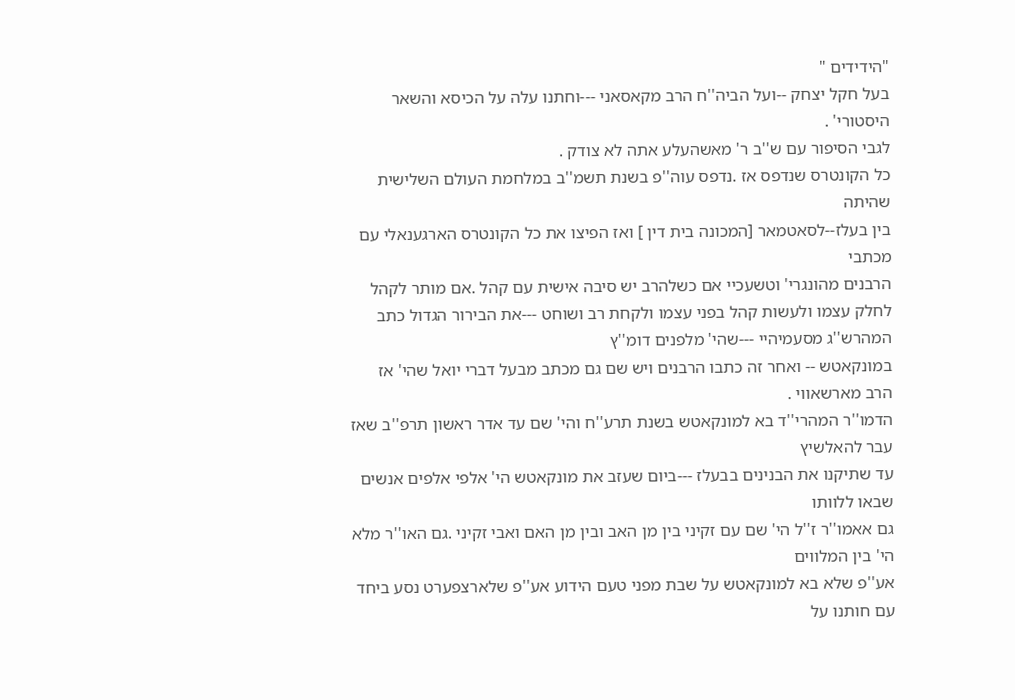"הידידים "
בעל חקל יצחק --ועל הביה''ח הרב מקאסאני ---וחתנו עלה על הכיסא והשאר היסטורי' .
לגבי הסיפור עם ש''ב ר' מאשהעלע אתה לא צודק .
כל הקונטרס שנדפס אז .נדפס עוה''פ בשנת תשמ''ב במלחמת העולם השלישית שהיתה
בין בעלז--לסאטמאר [המכונה בית דין ] ואז הפיצו את כל הקונטרס הארגענאלי עם מכתבי
הרבנים מהונגרי' וטשעכיי אם כשלהרב יש סיבה אישית עם קהל .אם מותר לקהל לחלק עצמו ולעשות קהל בפני עצמו ולקחת רב ושוחט ---את הבירור הגדול כתב המהרש''ג מסעמיהיי ---שהי' מלפנים דומ''ץ
במונקאטש -- ואחר זה כתבו הרבנים ויש שם גם מכתב מבעל דברי יואל שהי' אז הרב מארשאווי .
הדמו''ר המהרי''ד בא למונקאטש בשנת תרע''ח והי' שם עד אדר ראשון תרפ''ב שאז עבר להאלשיץ
עד שתיקנו את הבנינים בבעלז ---ביום שעזב את מונקאטש הי' אלפי אלפים אנשים שבאו ללוותו
גם אאמו''ר ז''ל הי' שם עם זקיני בין מן האב ובין מן האם ואבי זקיני .גם האו''ר מלא הי' בין המלווים
אע''פ שלא בא למונקאטש על שבת מפני טעם הידוע אע''פ שלארצפערט נסע ביחד עם חותנו על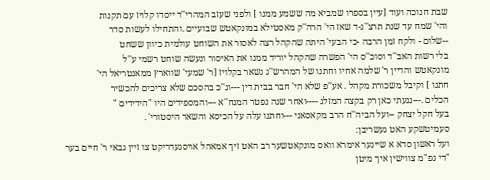שבת חנוכה ועוד [עיין בספרו שמביא מה ששמע ממנו ] ולפני שעזב המהרי''ד ייסדו קלויז עם תקנות
והי' שמח עד שנת תרצ''ג-ד שאז הי' הרה''ק מאסטילא במונקאטש שבועיים .והתחילו לעשות סדר
--שלום - ולקח זמן הרבה -כי הבעי' היתה שהקהל רצה לאסור את השוחט עולמית כיוון ששחט
בלי רשות האב''ד וסוכ''ס הי' הפשרה שהקהל יוריד ממנו את האיסור ונעשה שוחט רשמי ע''ל
מונקאטש והדיין ר' שלמה אחיו וחתנו של המהרש''ג נשאר בקלויז [ר' שמעי' שווארץ ממאנטריאל הי'
חתנו ] וקיבל משכורת מקהל . אע''פ שלא הי' חבר בבית דין ---וג''כ בהסכם שלא צריכים להכשיר
הכלים .---נגעתי כאן רק בקצה המזלג ----ואחר שנה נפטר המנח''א ---והמספידים היו "הידידים "
בעל חקל יצחק --ועל הביה''ח הרב מקאסאני ---וחתנו עלה על הכיסא והשאר היסטורי' .
סעמיטשקע האט געשריבן:
ועל ראשון סדא א שיינער אימרא וואס מונקאטשער רב האט זיך אמאהל אויסגעדריקט צו זיין גבאי ר' חיים בער
"די נפ"מ צווישין איך מיטן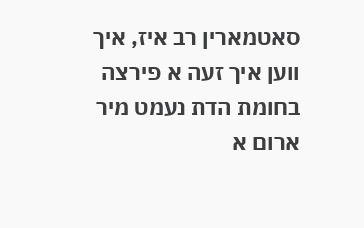סאטמארין רב איז, איך ווען איך זעה א פירצה בחומת הדת נעמט מיר ארום א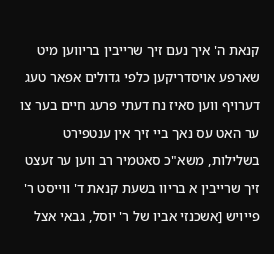קנאת ה' איך נעם זיך שרייבין בריווען מיט שארפע אויסדריקען כלפי גדולים אפאר טעג דערויף ווען סאיז נח דעתי פרעג חיים בער צו ער האט עס נאך ביי זיך אין ענטפירט בשלילות, משא"כ סאטמיר רב ווען ער זעצט זיך שרייבין א בריוו בשעת קנאת ד' ווייסט ר' פייויש [אשכנזי אביו של ר' יוסל, גבאי אצל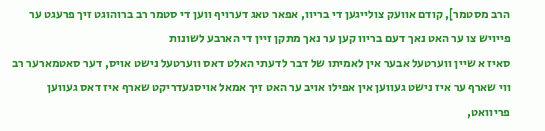הרב מסטמר], קודם אוועק צולייגען די בריוו, אפאר טאג דערויף ווען די סטמר רב ברוהוגט זיך פרעגט ער פייויש צו ער האט נאך דעם בריוו קען ער נאך מתקן זיין די הארבע לשונות
סאיז א שיין ווערטעל אבער אין לאמיתו של דבר לדעתי האלט דאס ווערטעל נישט אויס, דער סאטמארער רב ווי שארף ער איז נישט געווען אין אפילו אויב ער האט זיך אמאל אויסגעדריקט שארף איז דאס געווען פריוואט,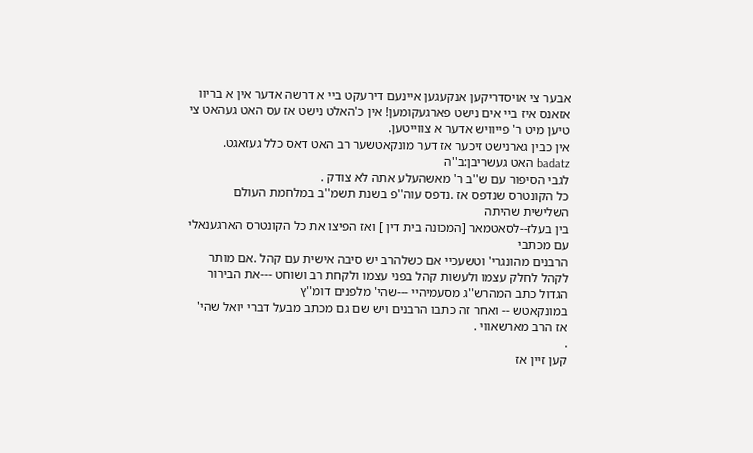אבער צי אויסדריקען אנקעגען איינעם דירעקט ביי א דרשה אדער אין א בריוו אזאנס איז ביי אים נישט פארגעקומען! אין כ'האלט נישט אז עס האט געהאט צי טיען מיט ר' פייוויש אדער א צווייטען.
אין כבין גארנישט זיכער אז דער מונקאטשער רב האט דאס כלל געזאגט.
badatz האט געשריבן:ב''ה
לגבי הסיפור עם ש''ב ר' מאשהעלע אתה לא צודק .
כל הקונטרס שנדפס אז .נדפס עוה''פ בשנת תשמ''ב במלחמת העולם השלישית שהיתה
בין בעלז--לסאטמאר [המכונה בית דין ] ואז הפיצו את כל הקונטרס הארגענאלי עם מכתבי
הרבנים מהונגרי' וטשעכיי אם כשלהרב יש סיבה אישית עם קהל .אם מותר לקהל לחלק עצמו ולעשות קהל בפני עצמו ולקחת רב ושוחט ---את הבירור הגדול כתב המהרש''ג מסעמיהיי ---שהי' מלפנים דומ''ץ
במונקאטש -- ואחר זה כתבו הרבנים ויש שם גם מכתב מבעל דברי יואל שהי' אז הרב מארשאווי .
.
קען זיין אז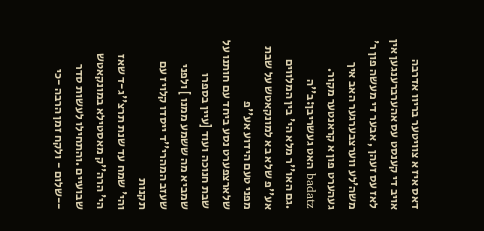דאס איז א צוויטער בריוו אדרבה אויב די קענסט עס אהערברענגען אין לאז עס זעהן , אבער די מעשה פון ר' משה'לע ווערצבערגער האב איך געהערט פון א קראנטער מקור.
badatz האט געשריבן:ב''ה
.גם האו''ר מלא הי' בין המלווים
אע''פ שלא בא למונקאטש על שבת מפני טעם הידוע אע''פ שלארצפערט נסע ביחד עם חותנו על
שבת חנוכה ועוד [עיין בספרו שמביא מה ששמע ממנו ] ולפני שעזב המהרי''ד ייסדו קלויז עם תקנות
והי' שמח עד שנת תרצ''ג-ד שאז הי' הרה''ק מאסטילא במונקאטש שבועיים .והתחילו לעשות סדר
--שלום - ולקח זמן הרבה -כי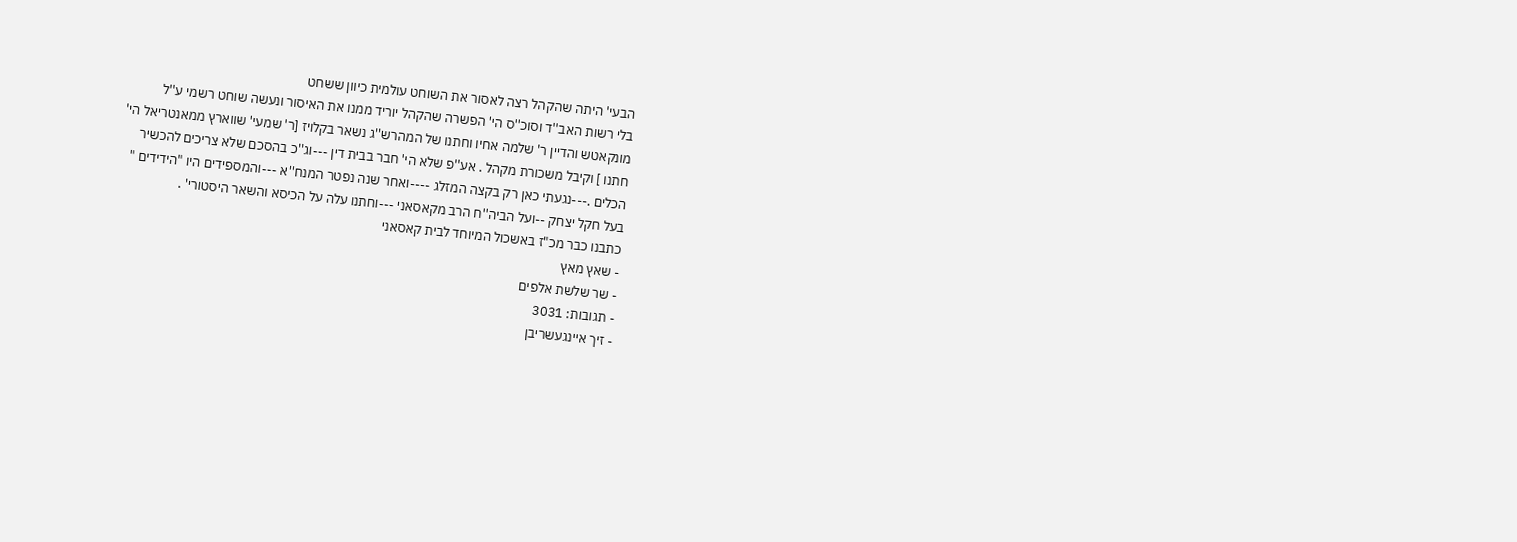הבעי' היתה שהקהל רצה לאסור את השוחט עולמית כיוון ששחט
בלי רשות האב''ד וסוכ''ס הי' הפשרה שהקהל יוריד ממנו את האיסור ונעשה שוחט רשמי ע''ל
מונקאטש והדיין ר' שלמה אחיו וחתנו של המהרש''ג נשאר בקלויז [ר' שמעי' שווארץ ממאנטריאל הי'
חתנו ] וקיבל משכורת מקהל . אע''פ שלא הי' חבר בבית דין ---וג''כ בהסכם שלא צריכים להכשיר
הכלים .---נגעתי כאן רק בקצה המזלג ----ואחר שנה נפטר המנח''א ---והמספידים היו "הידידים "
בעל חקל יצחק --ועל הביה''ח הרב מקאסאני ---וחתנו עלה על הכיסא והשאר היסטורי' .
כתבנו כבר מכ"ז באשכול המיוחד לבית קאסאני
- שאץ מאץ
- שר שלשת אלפים
- תגובות: 3031
- זיך איינגעשריבן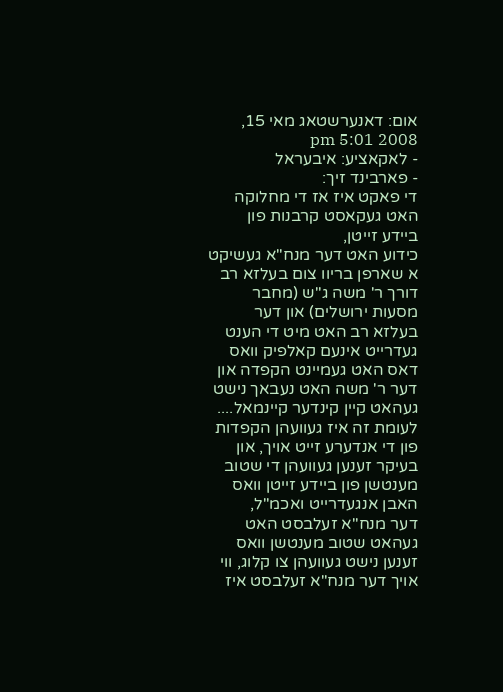אום: דאנערשטאג מאי 15, 2008 5:01 pm
- לאקאציע: איבעראל
- פארבינד זיך:
די פאקט איז אז די מחלוקה האט געקאסט קרבנות פון ביידע זייטן,
כידוע האט דער מנח"א געשיקט א שארפן בריוו צום בעלזא רב דורך ר' משה ג"ש (מחבר מסעות ירושלים) און דער בעלזא רב האט מיט די הענט געדרייט אינעם קאלפיק וואס דאס האט געמיינט הקפדה און דער ר' משה האט נעבאך נישט געהאט קיין קינדער קיינמאל....
לעומת זה איז געוועהן הקפדות פון די אנדערע זייט אויך, און בעיקר זענען געוועהן די שטוב מענטשן פון ביידע זייטן וואס האבן אנגעדרייט ואכמ"ל,
דער מנח"א זעלבסט האט געהאט שטוב מענטשן וואס זענען נישט געוועהן צו קלוג, ווי אויך דער מנח"א זעלבסט איז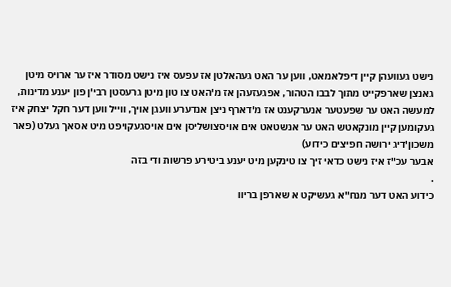נישט געוועהן קיין דיפלאמאט, ווען ער האט געהאלטן אז עפעס איז נישט מסודר איז ער ארויס מיטן גאנצן שארפקייט מתוך לבבו הטהור, אפגעזעהן אז מ'האט צו טון מיטן גרעסטן רבי'ן פון יענע מדינות,
למעשה האט ער שפעטער אנערקענט אז מ'דארף ניצן אנדערע וועגן אויך, ווייל ווען דער חקל יצחק איז געקומען קיין מונקאטש האט ער אנשטאט אים אויסצושליסן אים אויסגעקויפט מיט אסאך געלט (פאר משכון'דיג ירושה חפיצים כידוע)
אבער עכ"ז איז נישט כדאי זיך צו טינקען מיט יענע ביטירע פרשות ודי בזה
.
כידוע האט דער מנח"א געשיקט א שארפן בריוו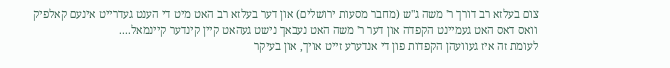צום בעלזא רב דורך ר' משה ג"ש (מחבר מסעות ירושלים) און דער בעלזא רב האט מיט די הענט געדרייט אינעם קאלפיק וואס דאס האט געמיינט הקפדה און דער ר' משה האט נעבאך נישט געהאט קיין קינדער קיינמאל....
לעומת זה איז געוועהן הקפדות פון די אנדערע זייט אויך, און בעיקר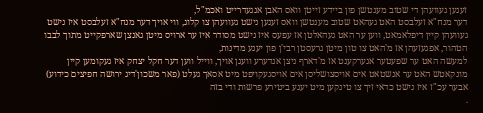זענען געוועהן די שטוב מענטשן פון ביידע זייטן וואס האבן אנגעדרייט ואכמ"ל,
דער מנח"א זעלבסט האט געהאט שטוב מענטשן וואס זענען נישט געוועהן צו קלוג, ווי אויך דער מנח"א זעלבסט איז נישט געוועהן קיין דיפלאמאט, ווען ער האט געהאלטן אז עפעס איז נישט מסודר איז ער ארויס מיטן גאנצן שארפקייט מתוך לבבו הטהור, אפגעזעהן אז מ'האט צו טון מיטן גרעסטן רבי'ן פון יענע מדינות,
למעשה האט ער שפעטער אנערקענט אז מ'דארף ניצן אנדערע וועגן אויך, ווייל ווען דער חקל יצחק איז געקומען קיין מונקאטש האט ער אנשטאט אים אויסצושליסן אים אויסגעקויפט מיט אסאך געלט (פאר משכון'דיג ירושה חפיצים כידוע)
אבער עכ"ז איז נישט כדאי זיך צו טינקען מיט יענע ביטירע פרשות ודי בזה
.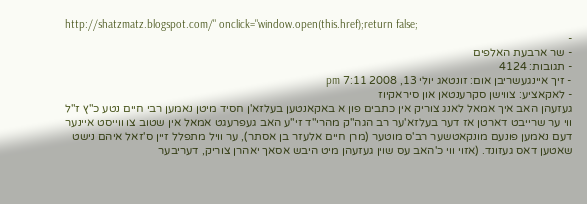http://shatzmatz.blogspot.com/" onclick="window.open(this.href);return false;
-
- שר ארבעת האלפים
- תגובות: 4124
- זיך איינגעשריבן אום: זונטאג יולי 13, 2008 7:11 pm
- לאקאציע: צווישן סקרענטאן און סיראקיוז
געזעהן האב איך אמאל לאנג צוריק אין כתבים פון א באקאנטען בעלזא'ן חסיד מיטן נאמען רבי חיים נטע כ"ץ ז"ל ווי ער שרייבט דארטן אז דער בעלזא'ער רב הגה"ק מהרי"ד זי"ע האב געפרעגט אמאל אין שטוב צו ווייסט איינער דעם נאמען פונעם מונקאטשער רב'ס מוטער (מרן חיים אלעזר בן אסתר), ער וויל מתפלל זיין ס'זאל איהם נישט שאטען דאס געזונד. (אזוי ווי כ'האב עס שוין געזעהן מיט היבש אסאך יאהרן צוריק, דעריבער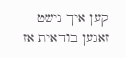קען איך נישט זאגען בודאית אז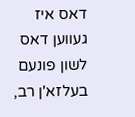דאס איז געווען דאס לשון פונעם בעלזא'ן רב,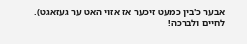אבער כ'בין כמעט זיכער אז אזוי האט ער געזאגט).
לחיים ולברכה!